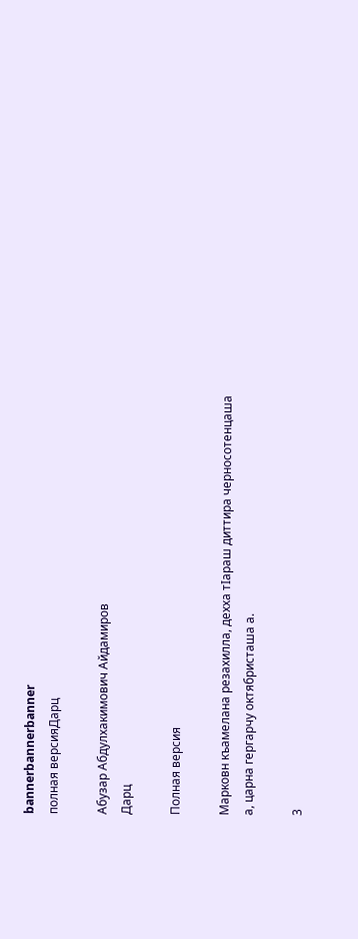bannerbannerbanner
полная версияДарц

Абузар Абдулхакимович Айдамиров
Дарц

Полная версия

Марковн къамелана резахилла, дехха тIараш диттира черносотенцаша а, царна гергарчу октябристаша а.

3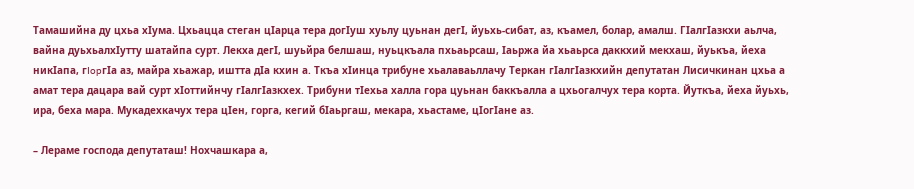Тамашийна ду цхьа хIума. Цхьацца стеган цIарца тера догIуш хуьлу цуьнан дегI, йуьхь-сибат, аз, къамел, болар, амалш. ГIалгIазкхи аьлча, вайна дуьхьалхIутту шатайпа сурт. Лекха дeгI, шуьйра белшаш, нуьцкъала пхьаьрсаш, Iаьржа йа хьаьрса даккхий мекхаш, йуькъа, йеха никIапа, гIopгIa аз, майра хьажар, иштта дIа кхин а. Ткъа хIинца трибуне хьалаваьллачу Теркан гIалгIазкхийн депутатан Лисичкинан цхьа а амат тера дацара вай сурт хIоттийнчу гIалгIазкхех. Трибуни тIехьа халла гора цуьнан баккъалла а цхьогалчух тера корта. Йуткъа, йеха йуьхь, ира, беха мара. Мукадехкачух тера цIен, горга, кегий бIаьргаш, мекара, хьастаме, цIогIане аз.

– Лераме господа депутаташ! Нохчашкара а,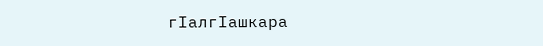гIалгIашкара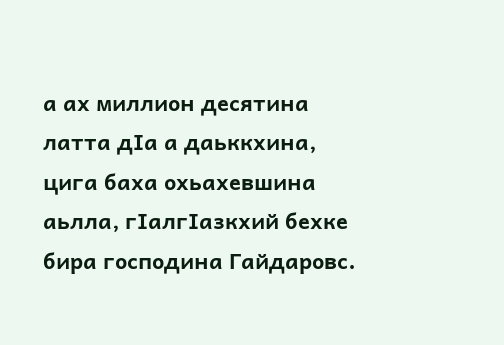а ах миллион десятина латта дIа а даьккхина, цига баха охьахевшина аьлла, гIалгIазкхий бехке бира господина Гайдаровс.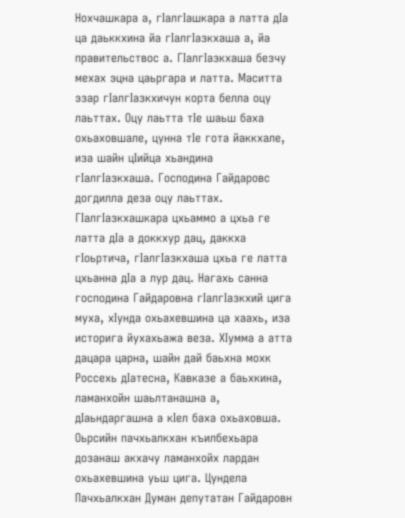Нохчашкара а, гIалгIашкара а латта дIа ца даьккхина йа гIалгIазкхаша а, йа правительствос а. ГIалгIазкхаша безчу мехах эцна цаьргара и латта. Маситта эзар гIалгIазкхичун корта белла оцу лаьттах. Оцу лаьтта тIе шаьш баха охьаховшале, цунна тIе гота йаккхале, иза шайн цIийца хьандина гIалгIазкхаша. Господина Гайдаровс догдилла деза оцу лаьттах. ГIалгIазкхашкара цхьаммо а цхьа гe латта дIа а доккхур дац, даккха гIоьртича, гIалгIазкхаша цхьа ге латта цхьанна дIа а лур дац. Нагахь санна господина Гайдаровна гIалгIазкхий цига муха, хIунда охьахевшина ца хаахь, иза историга йухахьажа веза. ХIyммa а атта дацара царна, шайн дай баьхна мохк Россехь дIатесна, Кавказе а баьхкина, ламанхойн шаьлтанашна а, дIаьндаргашна а кIел баха охьаховша. Оьрсийн пачхьалкхан къилбехьара дозанаш акхачу ламанхойх лардан охьахевшина уьш цига. Цундела Пачхьалкхан Думан депутатан Гайдаровн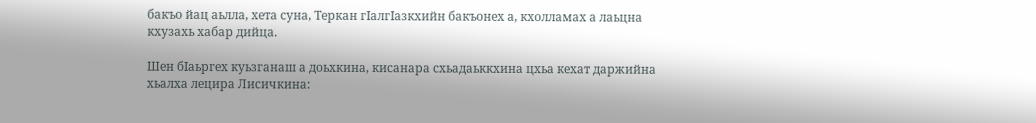бакъо йац аьлла, хета суна, Теркан гIалгIазкхийн бакъонех а, кхолламах а лаьцна кхузахь хабар дийца.

Шен бIаьргех куьзганаш а доьхкина, кисанара схьадаьккхина цхьа кехат даржийна хьалха лецира Лисичкина: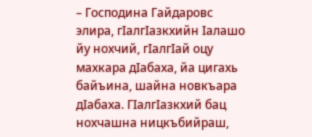– Господина Гайдаровс элира, гIалгIазкхийн Iалашо йу нохчий, гIалгIай оцу махкара дIабаха, йа цигахь байъина, шайна новкъара дIабаха. ГIалгIазкхий бац нохчашна ницкъбийраш,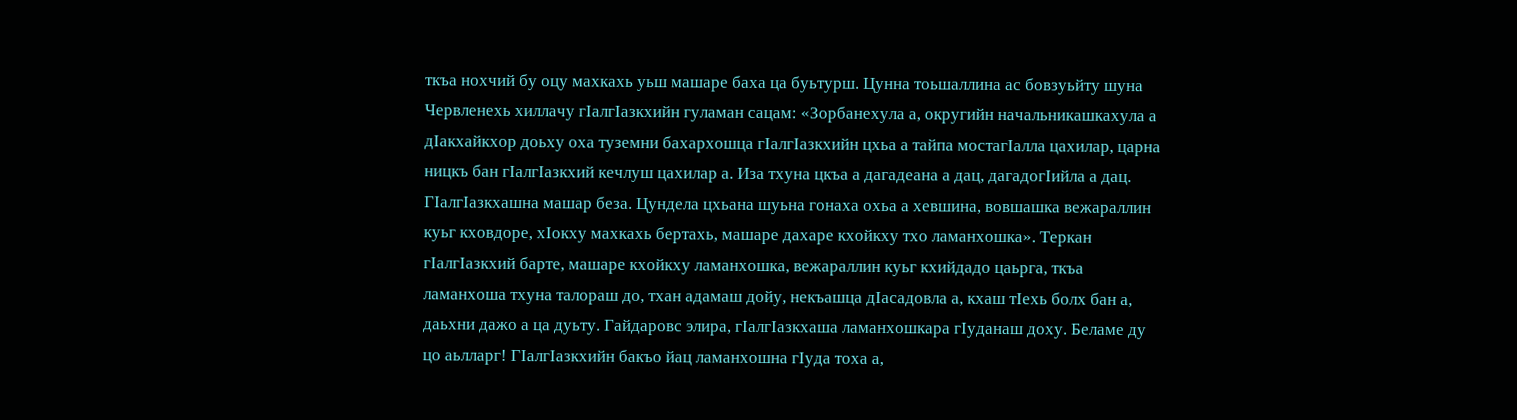ткъа нохчий бу оцу махкахь уьш машаре баха ца буьтурш. Цунна тоьшаллина ас бовзуьйту шуна Червленехь хиллачу гIалгIазкхийн гуламан сацам: «Зорбанехула а, округийн начальникашкахула а дIакхайкхор доьху оха туземни бахархошца гIалгIазкхийн цхьа а тайпа мостагIалла цахилар, царна ницкъ бан гIалгIазкхий кечлуш цахилар а. Иза тхуна цкъа а дагадеана а дац, дагадогIийла а дац. ГIалгIазкхашна машар беза. Цундела цхьана шуьна гонаха охьа а хевшина, вовшашка вежараллин куьг кховдоре, хIокху махкахь бертахь, машаре дахаре кхойкху тхо ламанхошка». Теркан гIалгIазкхий барте, машаре кхойкху ламанхошка, вежараллин куьг кхийдадо цаьрга, ткъа ламанхоша тхуна талораш до, тхан адамаш дойу, некъашца дIасадовла а, кхаш тIехь болх бан а, даьхни дажо а ца дуьту. Гайдаровс элира, гIалгIазкхаша ламанхошкара гIуданаш доху. Беламе ду цо аьлларг! ГIалгIазкхийн бакъо йац ламанхошна гIуда тоха а,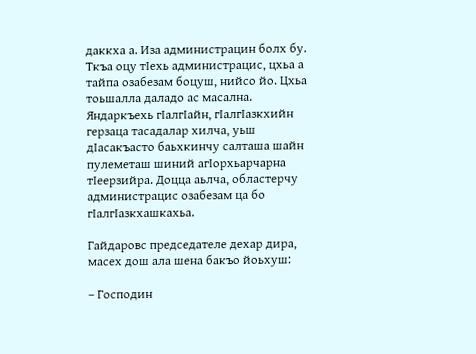даккха а. Иза администрацин болх бу. Ткъа оцу тIеxь администрацис, цхьа а тайпа озабезам боцуш, нийсо йо. Цхьа тоьшалла даладо ас масална. Яндаркъехь гIалгIайн, гIалгIазкхийн герзаца тасадалар хилча, уьш дIасакъасто баьхкинчу салташа шайн пулеметаш шиний агIорхьарчарна тIеерзийра. Доцца аьлча, областерчу администрацис озабезам ца бо гIалгIазкхашкахьа.

Гайдаровс председателе дехар дира, масех дош ала шена бакъо йоьхуш:

– Господин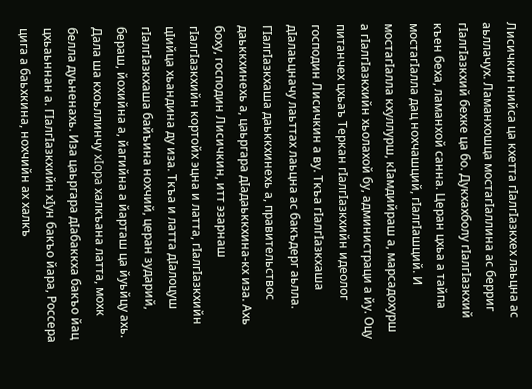Лисичкин нийса ца кхетта гIалгIазкхех лаьцна ас аьллачух. Ламанхошца мостагIаллина ас берриг гIалгIазкхий бехке ца бо. Дукхахболу гIалгIазкхий къен беха, ламанхой санна. Церан цхьа а тайпа мостагIалла дац нохчашций, гIалгIашций. И мостагIалла кхуллурш, кIамдийраш а, марсадохурш а гIалгIазкхийн хьолахой бу, администраци а йу. Оцу питанчех цхьаъ Теркан гIалгIазкхийн идеолог господин Лисичкин а ву. Ткъа гIалгIазкхаша дIалаьцначу лаьттах лаьцна ас бакъдерг аьлла. ГIалгIазкхаша даьккхинехь а, правительствос даьккхинехь а, цаьргара дIадаьккхина-кх иза. Ахь боху, господин Лисичкин, итт эзарнаш гIалгIазкхийн кортойх эцна и латта, гIалгIазкхийн цIийца хьандина ду иза. Ткъа и латта дIалоцуш гIалгIазкхаша байъина нохчий, церан зударий, бераш, йохийна а, йагийна а йарташ ца йуьйцу ахь. Дала ша кхоьллинчу xIopa халкъана латта, мохк белла дуьненахь. Иза цаьргара дIабаккха бакъо йац цхьаьннан а. ГIалгIазкхийн хIун бакъо йара, Россера цига а баьхкина, нохчийн ах халкъ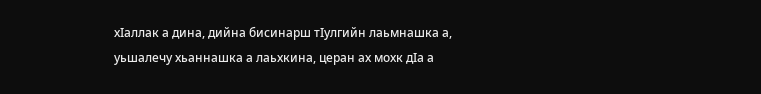хIаллак а дина, дийна бисинарш тIулгийн лаьмнашка а, уьшалечу хьаннашка а лаьхкина, церан ах мохк дIa а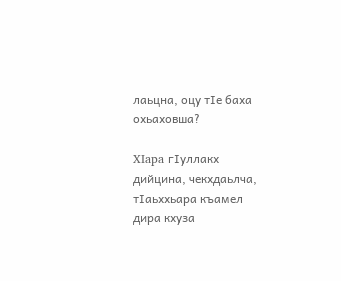лаьцна, оцу тIе баха охьаховша?

XIapa гIуллакх дийцина, чекхдаьлча, тIаьххьара къамел дира кхуза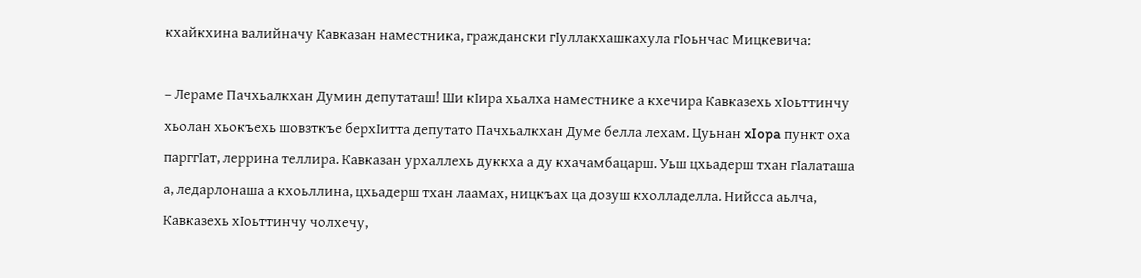кхайкхина валийначу Кавказан наместника, граждански гIуллакхашкахула гIоьнчас Мицкевича:

– Лераме Пачхьалкхан Думин депутаташ! Ши кIира хьалха наместнике а кхечира Кавказехь хIоьттинчу хьолан хьокъехь шовзткъе берхIитта депутато Пачхьалкхан Думе белла лехам. Цуьнан xIopa пункт оха парггIат, леррина теллира. Кавказан урхаллехь дуккха а ду кхачамбацарш. Уьш цхьадерш тхан гIалаташа а, ледарлонаша а кхоьллина, цхьадерш тхан лаамах, ницкъах ца дозуш кхолладелла. Нийсса аьлча, Кавказехь хIоьттинчу чолхечу,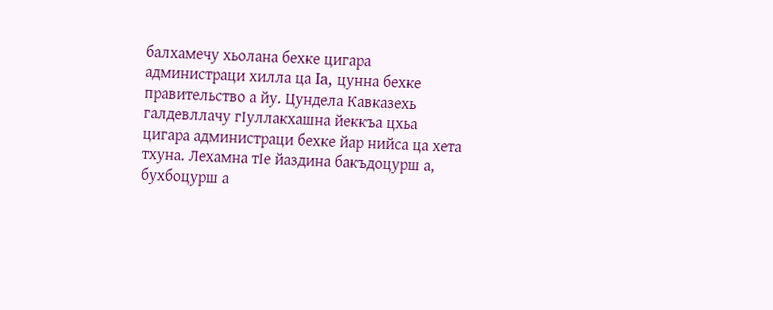балхамечу хьолана бехке цигара администраци хилла ца Ia, цунна бехке правительство а йу. Цундела Кавказехь галдевллачу гIуллакхашна йеккъа цхьа цигара администраци бехке йар нийса ца хета тхуна. Лехамна тIе йаздина бакъдоцурш а, бухбоцурш а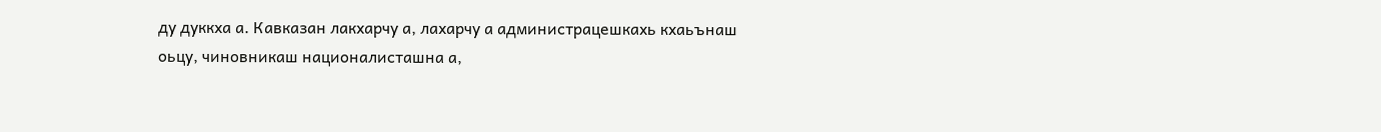ду дуккха а. Кавказан лакхарчу а, лахарчу а администрацешкахь кхаьънаш оьцу, чиновникаш националисташна а,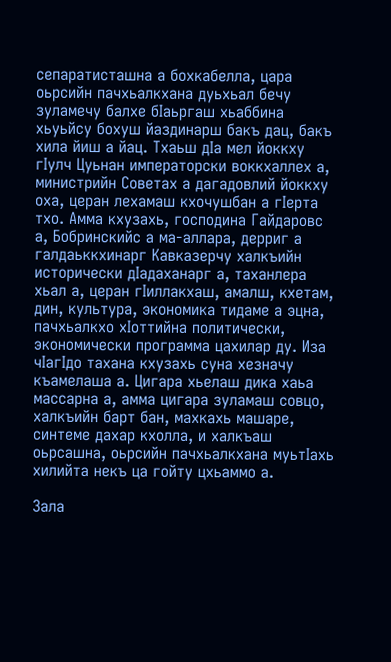сепаратисташна а бохкабелла, цара оьрсийн пачхьалкхана дуьхьал бечу зуламечу балхе бIаьргаш хьаббина хьуьйсу бохуш йаздинарш бакъ дац, бакъ хила йиш а йац. Тхаьш дIа мел йоккху гIулч Цуьнан императорски воккхаллех а, министрийн Советах а дагадовлий йоккху оха, церан лехамаш кхочушбан а гIерта тхо. Амма кхузахь, господина Гайдаровс а, Бобринскийс а ма-аллара, дерриг а галдаьккхинарг Кавказерчу халкъийн исторически дIадаханарг а, таханлера хьал а, церан гIиллакхаш, амалш, кхетам, дин, культура, экономика тидаме а эцна, пачхьалкхо хIоттийна политически, экономически программа цахилар ду. Иза чIагIдо тахана кхузахь суна хезначу къамелаша а. Цигара хьелаш дика хаьа массарна а, амма цигара зуламаш совцо, халкъийн барт бан, махкахь машаре, синтеме дахар кхолла, и халкъаш оьрсашна, оьрсийн пачхьалкхана муьтIахь хилийта некъ ца гойту цхьаммо а.

Зала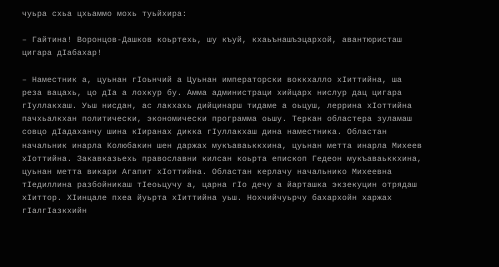чуьра схьа цхьаммо мохь туьйхира:

– Гайтина! Воронцов-Дашков коьртехь, шу къуй, кхаьънашъэцархой, авантюристаш цигара дIабахар!

– Наместник а, цуьнан гIоьнчий а Цуьнан императорски воккхалло хIиттийна, ша реза вацахь, цо дIа а лохкур бу. Амма администраци хийцарх нислур дац цигара гIуллакхаш. Уьш нисдан, ас лакхахь дийцинарш тидаме а оьцуш, леррина хIоттийна пачхьалкхан политически, экономически программа оьшу. Теркан областера зуламаш совцо дIадаханчу шина кIиранах дикка гIуллакхаш дина наместника. Областан начальник инарла Колюбакин шен даржах мукъаваьккхина, цуьнан метта инарла Михеев хIоттийна. Закавказьехь православни килсан коьрта епископ Гедеон мукъаваьккхина, цуьнан метта викари Агапит хIоттийна. Областан керлачу начальнико Михеевна тIедиллина разбойникаш тIеоьцучу а, царна гIo дечу а йарташка экзекуцин отрядаш хIиттор. ХIинцале пхеа йуьрта хIиттийна уьш. Нохчийчуьрчу бахархойн харжах гIалгIазкхийн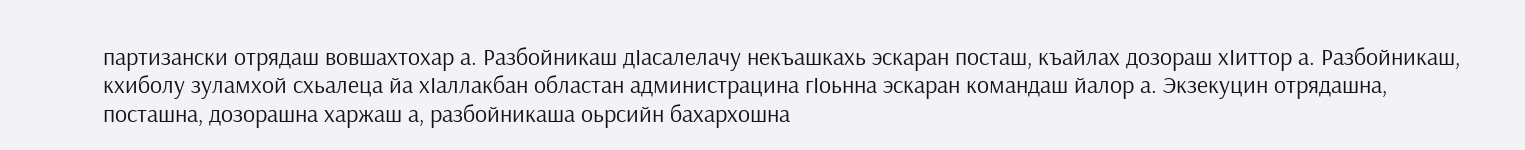партизански отрядаш вовшахтохар а. Разбойникаш дIасалелачу некъашкахь эскаран посташ, къайлах дозораш хIиттор а. Разбойникаш, кхиболу зуламхой схьалеца йа хIаллакбан областан администрацина гIоьнна эскаран командаш йалор а. Экзекуцин отрядашна, посташна, дозорашна харжаш а, разбойникаша оьрсийн бахархошна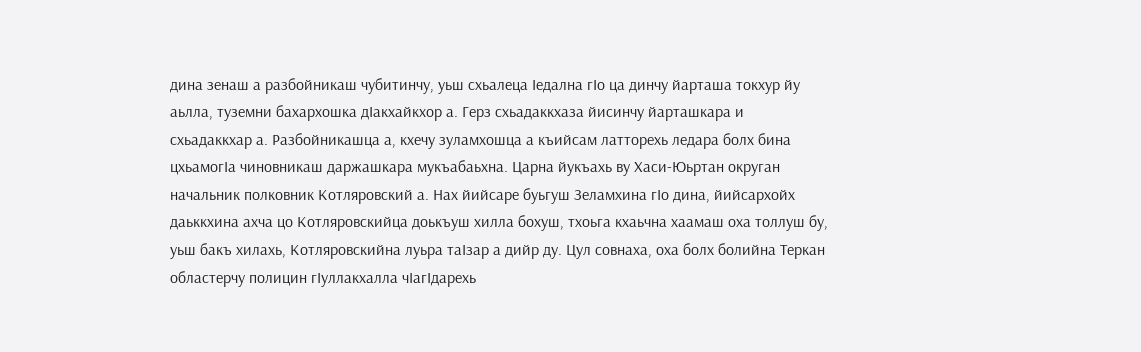дина зенаш а разбойникаш чубитинчу, уьш схьалеца Iедална гIо ца динчу йарташа токхур йу аьлла, туземни бахархошка дIакхайкхор а. Герз схьадаккхаза йисинчу йарташкара и схьадаккхар а. Разбойникашца а, кхечу зуламхошца а къийсам латторехь ледара болх бина цхьамогIа чиновникаш даржашкара мукъабаьхна. Царна йукъахь ву Хаси-Юьртан округан начальник полковник Котляровский а. Нах йийсаре буьгуш Зеламхина гIо дина, йийсархойх даьккхина ахча цо Котляровскийца доькъуш хилла бохуш, тхоьга кхаьчна хаамаш оха толлуш бу, уьш бакъ хилахь, Котляровскийна луьра таIзар а дийр ду. Цул совнаха, оха болх болийна Теркан областерчу полицин гIуллакхалла чIагIдарехь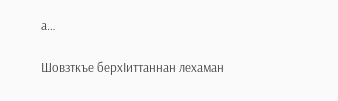а…

Шовзткъе берхIиттаннан лехаман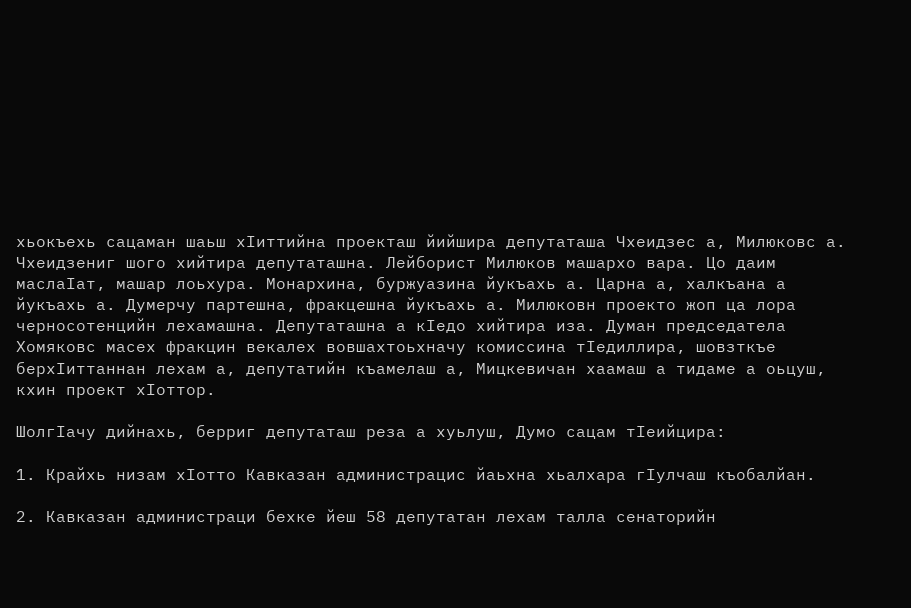хьокъехь сацаман шаьш хIиттийна проекташ йийшира депутаташа Чхеидзес а, Милюковс а. Чхеидзениг шого хийтира депутаташна. Лейборист Милюков машархо вара. Цо даим маслаIат, машар лоьхура. Монархина, буржуазина йукъахь а. Царна а, халкъана а йукъахь а. Думерчу партешна, фракцешна йукъахь а. Милюковн проекто жоп ца лора черносотенцийн лехамашна. Депутаташна а кIедо хийтира иза. Думан председатела Хомяковс масех фракцин векалех вовшахтоьхначу комиссина тIедиллира, шовзткъе берхIиттаннан лехам а, депутатийн къамелаш а, Мицкевичан хаамаш а тидаме а оьцуш, кхин проект хIоттор.

ШолгIачу дийнахь, берриг депутаташ реза а хуьлуш, Думо сацам тIеийцира:

1. Крайхь низам хIотто Кавказан администрацис йаьхна хьалхара гIулчаш къобалйан.

2. Кавказан администраци бехке йеш 58 депутатан лехам талла сенаторийн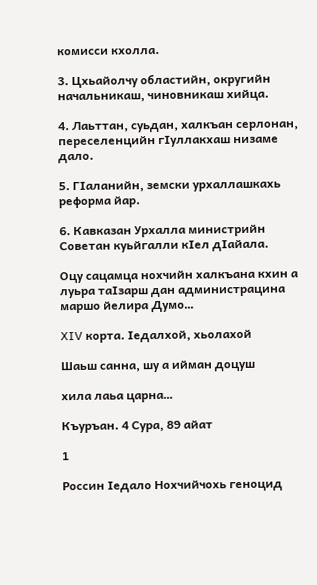комисси кхолла.

3. Цхьайолчу областийн, округийн начальникаш, чиновникаш хийца.

4. Лаьттан, суьдан, халкъан серлонан, переселенцийн гIуллакхаш низаме дало.

5. ГIаланийн, земски урхаллашкахь реформа йар.

6. Кавказан Урхалла министрийн Советан куьйгалли кIел дIайала.

Оцу сацамца нохчийн халкъана кхин а луьра таIзарш дан администрацина маршо йелира Думо…

XIV корта. Iедалхой, хьолахой

Шаьш санна, шу а ийман доцуш

хила лаьа царна…

Къуръан. 4 Сура, 89 айат

1

Россин Iедало Нохчийчохь геноцид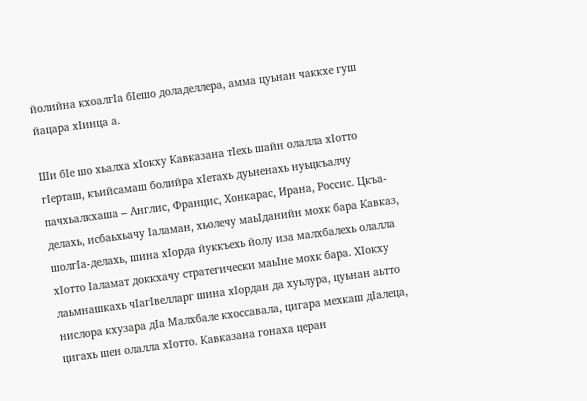йолийна кхоалгIа бIешо доладеллера, амма цуьнан чаккхе гуш йацара хIинца а.

Ши бIе шо хьалха хIокху Кавказана тIехь шайн олалла xIотто гIерташ, къийсамаш болийра хIетахь дуьненахь нуьцкъалчу пачхьалкхаша – Англис, Францис, Хонкарас, Ирана, Россис. Цкъа-делахь, исбаьхьачу Iаламан, хьолечу маьIданийн мохк бара Кавказ, шолгIа-делахь, шина хIорда йуккъехь йолу иза малхбалехь олалла хIотто Iаламат доккхачу стратегически маьIне мохк бара. ХIокху лаьмнашкахь чIагIвелларг шина хIордан да хуьлура, цуьнан аьтто нислора кхузара дIа Малхбале кхоссавала, цигара мехкаш дIалеца, цигахь шен олалла хIотто. Кавказана гонаха церан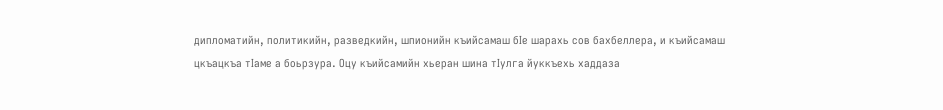дипломатийн, политикийн, разведкийн, шпионийн къийсамаш бIе шарахь сов бахбеллера, и къийсамаш цкъацкъа тIаме а боьрзура. Оцу къийсамийн хьеран шина тIулга йуккъехь хаддаза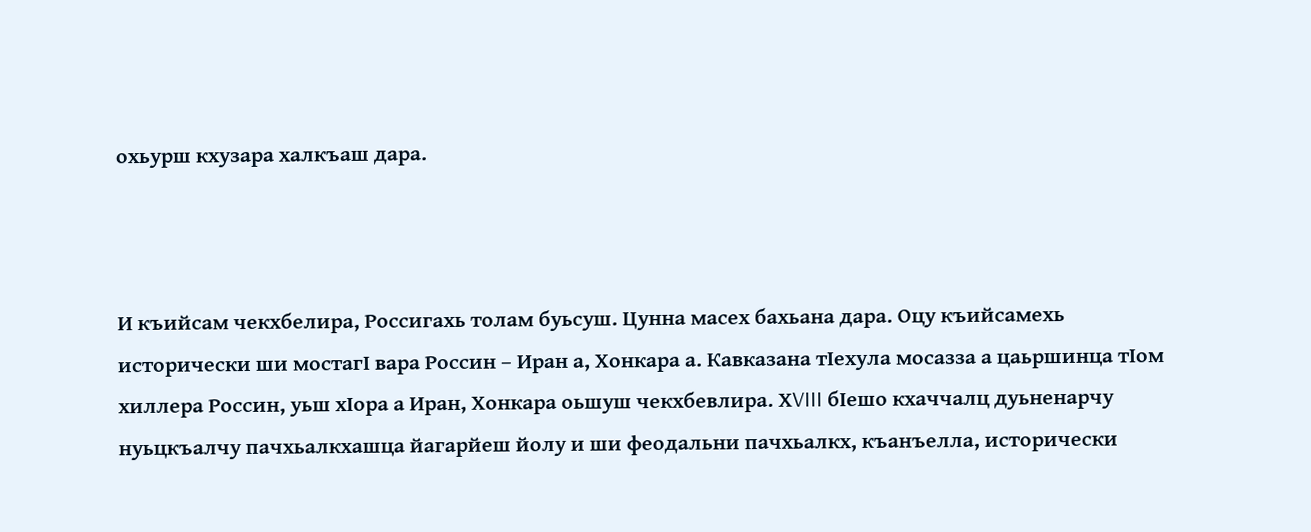охьурш кхузара халкъаш дара.



И къийсам чекхбелира, Россигахь толам буьсуш. Цунна масех бахьана дара. Оцу къийсамехь исторически ши мостагI вара Россин – Иран а, Хонкара а. Кавказана тIехула мосазза а цаьршинца тIом хиллера Россин, уьш хIора а Иран, Хонкара оьшуш чекхбевлира. ХVIII бIешо кхаччалц дуьненарчу нуьцкъалчу пачхьалкхашца йагарйеш йолу и ши феодальни пачхьалкх, къанъелла, исторически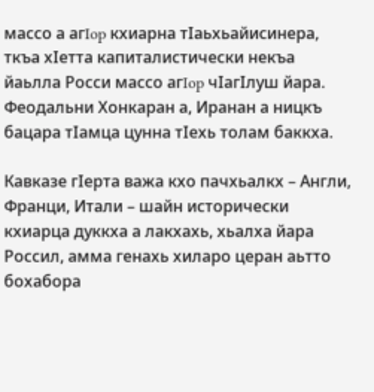массо а aгIop кхиарна тIаьхьайисинера, ткъа хIеттa капиталистически некъа йаьлла Росси массо aгIop чIагIлуш йара. Феодальни Хонкаран а, Иранан а ницкъ бацара тIамца цунна тIехь толам баккха.

Кавказе гIерта важа кхо пачхьалкх – Англи, Франци, Итали – шайн исторически кхиарца дуккха а лакхахь, хьалха йара Россил, амма генахь хиларо церан аьтто бохабора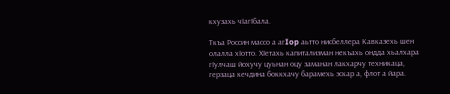кхузахь чIагIбала.

Ткъа Россин массо а aгIop аьтто нисбеллера Кавказехь шен олалла хIотто. ХIетахь капитализман некъахь ондда хьалхара гIулчаш йохучу цуьнан оцу заманан лакхарчу техникаца, герзаца кечдина боккхачу барамехь эскар а, флот а йара.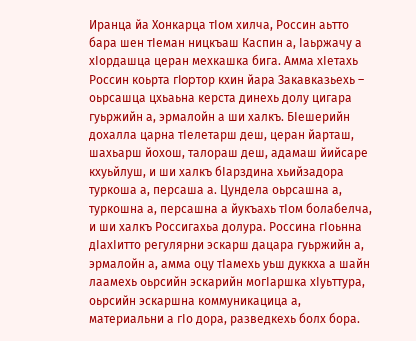Иранца йа Хонкарца тIом хилча, Россин аьтто бара шен тIеман ницкъаш Каспин а, Iаьржачу а хIордашца церан мехкашка бига. Амма хIетахь Россин коьрта гIopтop кхин йара Закавказьехь – оьрсашца цхьаьна керста динехь долу цигара гуьржийн а, эрмалойн а ши халкъ. БIешерийн дохалла царна тIелетарш деш, церан йарташ, шахьарш йохош, талораш деш, адамаш йийсаре кхуьйлуш, и ши халкъ бIарздина хьийзадора туркоша а, персаша а. Цундела оьрсашна а, туркошна а, персашна а йукъахь тIом болабелча, и ши халкъ Россигахьа долура. Россина гIоьнна дIахIитто регулярни эскарш дацара гуьржийн а, эрмалойн а, амма оцу тIамехь уьш дуккха а шайн лаамехь оьрсийн эскарийн могIаршка хIуьттура, оьрсийн эскаршна коммуникацица а, материальни а гIo дора, разведкехь болх бора.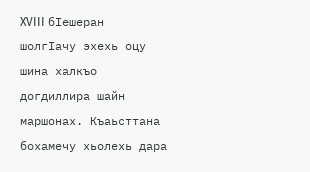XVIII бIешеран шолгIачу эхехь оцу шина халкъо догдиллира шайн маршонах. Къаьсттана бохамечу хьолехь дара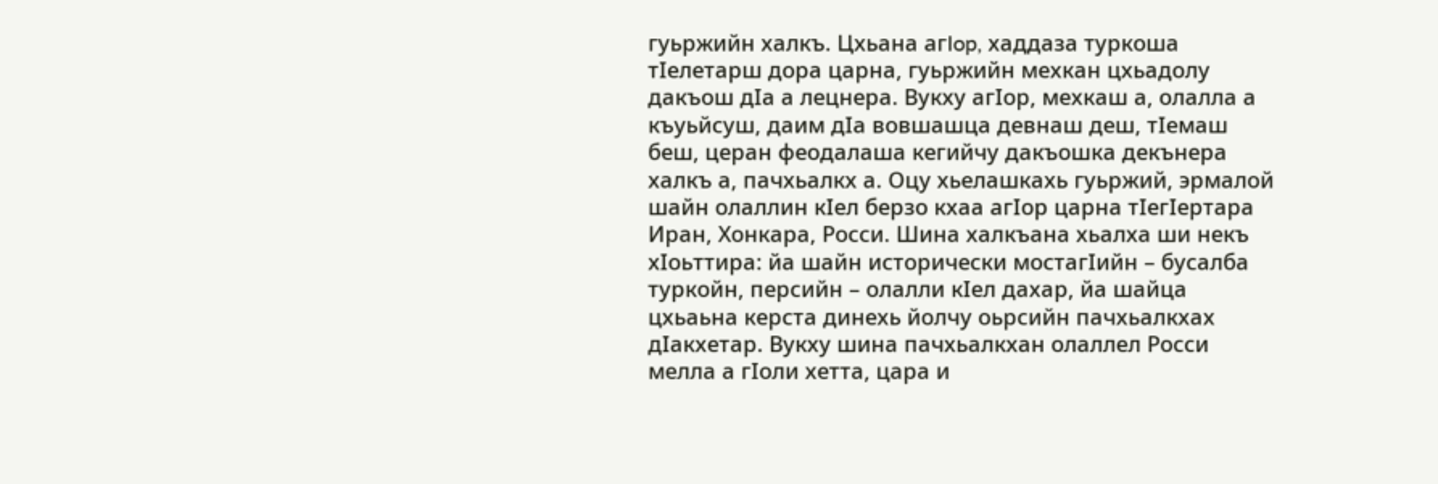гуьржийн халкъ. Цхьана aгIop, хаддаза туркоша тIелетарш дора царна, гуьржийн мехкан цхьадолу дакъош дIа а лецнера. Вукху агIор, мехкаш а, олалла а къуьйсуш, даим дIа вовшашца девнаш деш, тIемаш беш, церан феодалаша кегийчу дакъошка декънера халкъ а, пачхьалкх а. Оцу хьелашкахь гуьржий, эрмалой шайн олаллин кIел берзо кхаа aгIор царна тIегIертара Иран, Хонкара, Росси. Шина халкъана хьалха ши некъ хIоьттира: йа шайн исторически мостагIийн – бусалба туркойн, персийн – олалли кIел дахар, йа шайца цхьаьна керста динехь йолчу оьрсийн пачхьалкхах дIакхетар. Вукху шина пачхьалкхан олаллел Росси мелла а гIоли хетта, цара и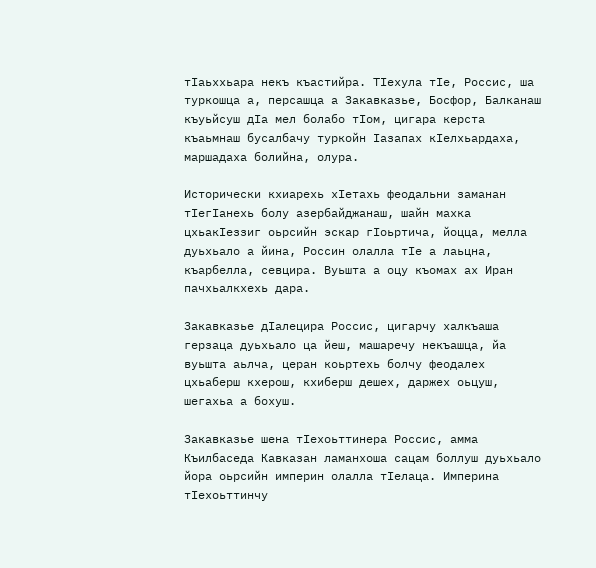тIаьххьара некъ къастийра. ТIехула тIе, Россис, ша туркошца а, персашца а Закавказье, Босфор, Балканаш къуьйсуш дIа мел болабо тIом, цигара керста къаьмнаш бусалбачу туркойн Iазапах кIелхьардаха, маршадаха болийна, олура.

Исторически кхиарехь хIетахь феодальни заманан тIегIанехь болу азербайджанаш, шайн махка цхьакIеззиг оьрсийн эскар гIоьртича, йоцца, мелла дуьхьало а йина, Россин олалла тIе а лаьцна, къарбелла, севцира. Вуьшта а оцу къомах ах Иран пачхьалкхехь дара.

Закавказье дIалецира Россис, цигарчу халкъаша гepзаца дуьхьало ца йеш, машаречу некъашца, йа вуьшта аьлча, церан коьртехь болчу феодалех цхьаберш кхерош, кхиберш дешех, даржех оьцуш, шегахьа а бохуш.

Закавказье шена тIехоьттинера Россис, амма Къилбаседа Кавказан ламанхоша сацам боллуш дуьхьало йора оьрсийн империн олалла тIелаца. Империна тIехоьттинчу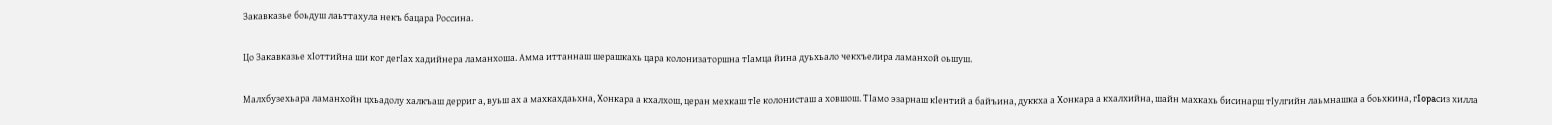Закавказье боьдуш лаьттахула некъ бацара Россина.

Цо Закавказье хIоттийна ши ког дегIах хадийнера ламанхоша. Амма иттаннаш шерашкахь цара колонизаторшна тIамца йина дуьхьало чекхъелира ламанхой оьшуш.

Малхбузехьара ламанхойн цхьадолу халкъаш дерриг а, вуьш ах а махкахдаьхна, Хонкара а кхалхош, церан мехкаш тIе колонисташ а ховшош. ТIамо эзарнаш кIентий а байъина, дуккха а Хонкара а кхалхийна, шайн махкахь бисинарш тIулгийн лаьмнашка а боьхкина, гIopaсиз хилла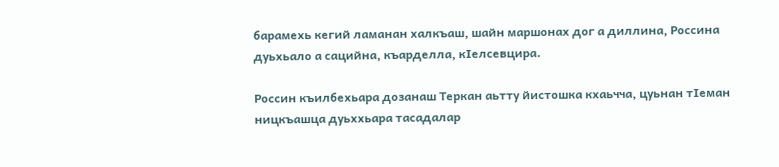барамехь кегий ламанан халкъаш, шайн маршонах дог а диллина, Россина дуьхьало а сацийна, къарделла, кIелсевцира.

Россин къилбехьара дозанаш Теркан аьтту йистошка кхаьчча, цуьнан тIеман ницкъашца дуьххьара тасадалар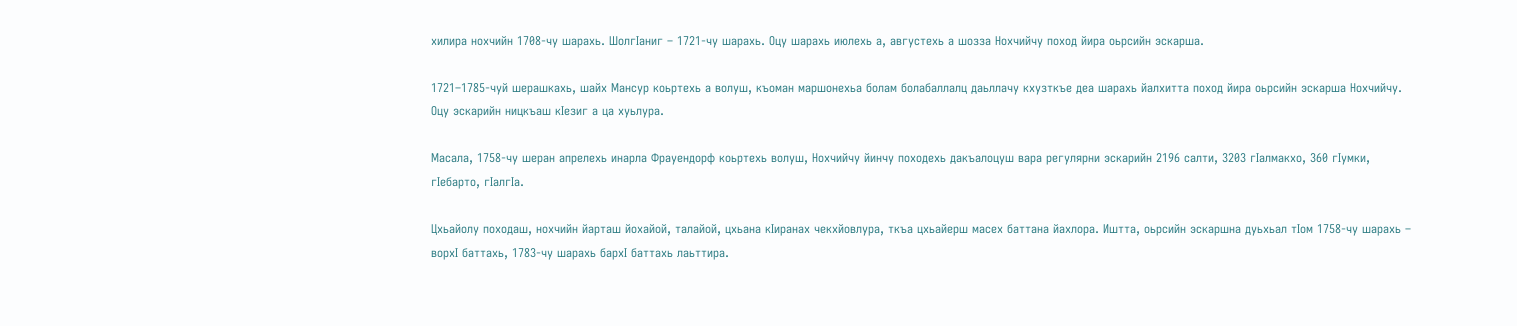хилира нохчийн 1708-чу шарахь. ШолгIаниг – 1721-чу шарахь. Оцу шарахь июлехь а, августехь а шозза Нохчийчу поход йира оьрсийн эскарша.

1721–1785-чуй шерашкахь, шайх Мансур коьртехь а волуш, къоман маршонехьа болам болабаллалц даьллачу кхузткъе деа шарахь йалхитта поход йира оьрсийн эскарша Нохчийчу. Оцу эскарийн ницкъаш кIезиг а ца хуьлура.

Масала, 1758-чу шеран апрелехь инарла Фрауендорф коьртехь волуш, Нохчийчу йинчу походехь дакъалоцуш вара регулярни эскарийн 2196 салти, 3203 гIалмакхо, 360 гIумки, гIебарто, гIалгIа.

Цхьайолу походаш, нохчийн йарташ йохайой, талайой, цхьана кIиранах чекхйовлура, ткъа цхьайерш масех баттана йахлора. Иштта, оьрсийн эскаршна дуьхьал тIом 1758-чу шарахь – ворхI баттахь, 1783-чу шарахь бархI баттахь лаьттира.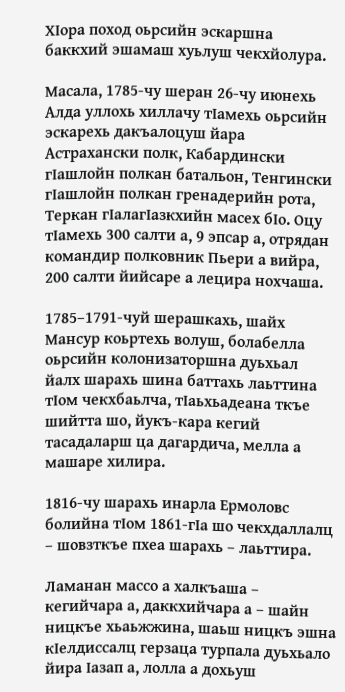ХIора поход оьрсийн эскаршна баккхий эшамаш хуьлуш чекхйолура.

Масала, 1785-чу шеран 26-чу июнехь Алда уллохь хиллачу тIамехь оьрсийн эскарехь дакъалоцуш йара Астрахански полк, Кабардински гIашлойн полкан батальон, Тенгински гIашлойн полкан гренадерийн рота, Теркан гIалагIазкхийн масех бIо. Оцу тIамехь 300 салти а, 9 эпсар а, отрядан командир полковник Пьери а вийра, 200 салти йийсаре а лецира нохчаша.

1785–1791-чуй шерашкахь, шайх Мансур коьртехь волуш, болабелла оьрсийн колонизаторшна дуьхьал йалх шарахь шина баттахь лаьттина тIом чекхбаьлча, тIaьхьадеана ткъе шийтта шо, йукъ-кара кегий тасадаларш ца дагардича, мелла а машаре хилира.

1816-чу шарахь инарла Ермоловс болийна тIом 1861-гIа шо чекхдаллалц – шовзткъе пхеа шарахь – лаьттира.

Ламанан массо а халкъаша – кегийчара а, даккхийчара а – шайн ницкъе хьаьжжина, шаьш ницкъ эшна кIелдиссалц герзаца турпала дуьхьало йира Iазап а, лолла а дохьуш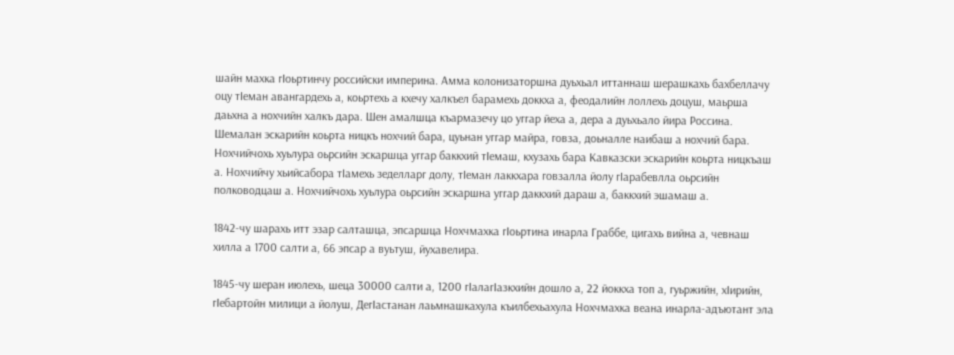шайн махка гIоьртинчу российски империна. Амма колонизаторшна дуьхьал иттаннаш шерашкахь бахбеллачу оцу тIеман авангардехь а, коьртехь а кхечу халкъел барамехь доккха а, феодалийн лоллехь доцуш, маьрша даьхна а нохчийн халкъ дара. Шен амалшца къармазечу цо уггар йеха а, дера а дуьхьало йира Россина. Шемалан эскарийн коьрта ницкъ нохчий бара, цуьнан уггар майра, говза, доьналле наибаш а нохчий бара. Нохчийчохь хуьлура оьрсийн эскаршца уггар баккхий тIемаш, кхузахь бара Кавказски эскарийн коьрта ницкъаш а. Нохчийчу хьийсабора тIамехь зеделларг долу, тIеман лаккхара говзалла йолу гIарабевлла оьрсийн полководцаш а. Нохчийчохь хуьлура оьрсийн эскаршна уггар даккхий дараш а, баккхий эшамаш а.

1842-чу шарахь итт эзар салташца, эпсаршца Нохчмахка гIоьртина инарла Граббе, цигахь вийна а, чевнаш хилла а 1700 салти а, 66 эпсар а вуьтуш, йухавелира.

1845-чу шеран июлехь, шеца 30000 салти а, 1200 гIалагIазкхийн дошло а, 22 йоккха топ а, гуьржийн, хIирийн, гIебартойн милици а йолуш, ДегIастанан лаьмнашкахула къилбехьахула Нохчмахка веана инарла-адъютант эла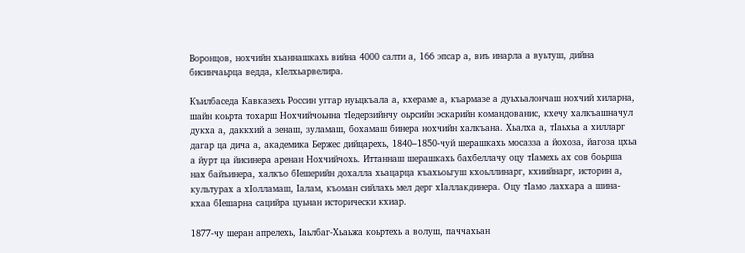Воронцов, нохчийн хьаннашкахь вийна 4000 салти а, 166 эпсар а, виъ инарла а вуьтуш, дийна бисинчаьрца ведда, кIелхьарвелира.

Къилбаседа Кавказехь Россин уггар нуьцкъала а, кхераме а, къармазе а дуьхьалончаш нохчий хиларна, шайн коьрта тохарш Нохчийчоьнна тIедерзийнчу оьрсийн эскарийн командованис, кхечу халкъашначул дукха а, даккхий а зенаш, зуламаш, бохамаш бинера нохчийн халкъана. Хьалха а, тIаьхьа а хилларг дагар ца дича а, академика Бержес дийцарехь, 1840–1850-чуй шерашкахь мосазза а йохоза, йагоза цхьа а йурт ца йисинера аренан Нохчийчохь. Иттаннаш шерашкахь бахбеллачу оцу тIамехь ах сов боьрша нах байъинера, халкъо бIешерийн дохалла хьацарца къахьоьгуш кхоьллинарг, кхиийнарг, историн а, культурах а хIолламаш, Iалам, къоман сийлахь мел дерг хIаллакдинера. Оцу тIамо лаххара а шина-кхаа бIешарна сацийра цуьнан исторически кхиар.

1877-чу шеран апрелехь, Iаьлбаг-Хьаьжа коьртехь а волуш, паччахьан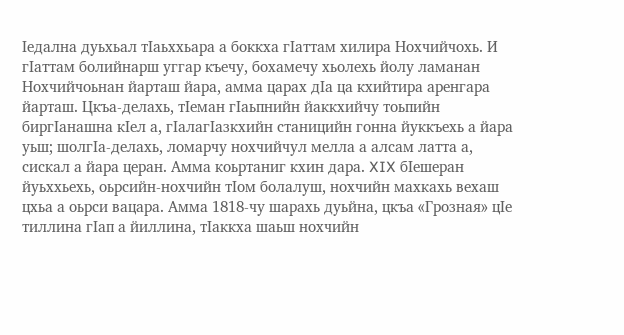Iедална дуьхьал тIаьххьара а боккха гIаттам хилира Нохчийчохь. И гIаттам болийнарш уггар къечу, бохамечу хьолехь йолу ламанан Нохчийчоьнан йарташ йара, амма царах дIа ца кхийтира аренгара йарташ. Цкъа-делахь, тIеман гIаьпнийн йаккхийчу тоьпийн биргIанашна кIел а, гIалагIазкхийн станицийн гонна йуккъехь а йара уьш; шолгIа-делахь, ломарчу нохчийчул мелла а алсам латта а, сискал а йара церан. Амма коьртаниг кхин дара. XIX бIешеран йуьххьехь, оьрсийн-нохчийн тIом болалуш, нохчийн махкахь вехаш цхьа а оьрси вацара. Амма 1818-чу шарахь дуьйна, цкъа «Грозная» цIе тиллина гIап а йиллина, тIаккха шаьш нохчийн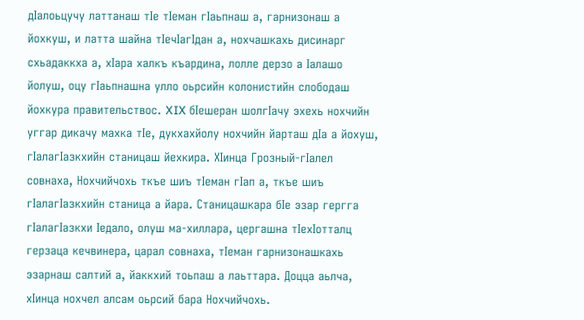дIалоьцучу латтанаш тIе тIеман гIаьпнаш а, гарнизонаш а йохкуш, и латта шайна тIечIагIдан а, нохчашкахь дисинарг схьадаккха а, хIара халкъ къардина, лолле дерзо а Iалашо йолуш, оцу гIаьпнашна улло оьрсийн колонистийн слободаш йохкура правительствос. XIX бIешеран шолгIачу эхехь нохчийн уггар дикачу махка тIе, дукхахйолу нохчийн йарташ дIа а йохуш, гIалагIазкхийн станицаш йехкира. ХIинца Грозный-гIалел совнаха, Нохчийчохь ткъе шиъ тIеман гIап а, ткъе шиъ гIалагIазкхийн станица а йара. Станицашкара бIе эзар гергга гIалагIазкхи Iедало, олуш ма-хиллара, цергашна тIехIотталц герзаца кечвинера, царал совнаха, тIеман гарнизонашкахь эзарнаш салтий а, йаккхий тоьпаш а лаьттара. Доцца аьлча, хIинца нохчел алсам оьрсий бара Нохчийчохь.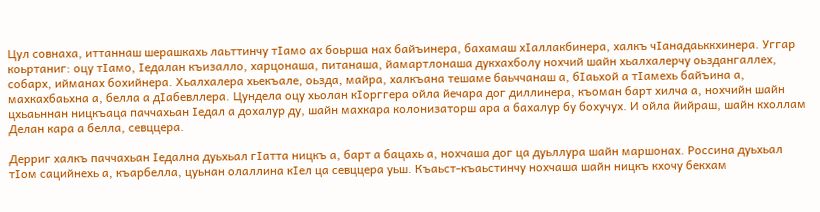Цул совнаха, иттаннаш шерашкахь лаьттинчу тIамо ах боьрша нах байъинера, бахамаш хIаллакбинера, халкъ чIанадаьккхинера. Уггар коьртаниг: оцу тIамо, Iедалан къизалло, харцонаша, питанаша, йамартлонаша дукхахболу нохчий шайн хьалхалерчу оьздангаллех, собарх, ийманах бохийнера. Хьалхалера хьекъале, оьзда, майра, халкъана тешаме баьччанаш а, бIаьхой а тIамехь байъина а, махкахбаьхна а, белла а дIабевллера. Цундела оцу хьолан кIорггера ойла йечара дог диллинера, къоман барт хилча а, нохчийн шайн цхьаьннан ницкъаца паччахьан Iедал а дохалур ду, шайн махкара колонизаторш ара а бахалур бу бохучух. И ойла йийраш, шайн кхоллам Делан кара а белла, севццера.

Дерриг халкъ паччахьан Iедална дуьхьал гIатта ницкъ а, барт а бацахь а, нохчаша дог ца дуьллура шайн маршонах. Россина дуьхьал тIом сацийнехь а, къарбелла, цуьнан олаллина кIел ца севццера уьш. Къаьст-къаьстинчу нохчаша шайн ницкъ кхочу бекхам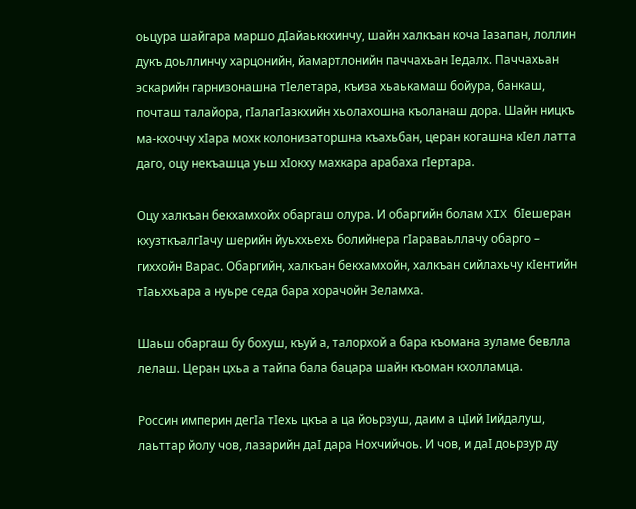оьцура шайгара маршо дIайаьккхинчу, шайн халкъан коча Iазапан, лоллин дукъ доьллинчу харцонийн, йамартлонийн паччахьан Iедалх. Паччахьан эскарийн гарнизонашна тIелетара, къиза хьаькамаш бойура, банкаш, почташ талайора, гIалагIазкхийн хьолахошна къоланаш дора. Шайн ницкъ ма-кхоччу хIара мохк колонизаторшна къахьбан, церан когашна кIел латта даго, оцу некъашца уьш хIокху махкара арабаха гIертара.

Оцу халкъан бекхамхойх обаргаш олура. И обаргийн болам XIX бIешеран кхузткъалгIачу шерийн йуьххьехь болийнера гIараваьллачу обарго – гиххойн Варас. Обаргийн, халкъан бекхамхойн, халкъан сийлахьчу кIентийн тIаьххьара а нуьре седа бара хорачойн Зеламха.

Шаьш обаргаш бу бохуш, къуй а, талорхой а бара къомана зуламе бевлла лелаш. Церан цхьа а тайпа бала бацара шайн къоман кхолламца.

Россин империн дегIа тIехь цкъа а ца йоьрзуш, даим а цIий Iийдалуш, лаьттар йолу чов, лазарийн даI дара Нохчийчоь. И чов, и даI доьрзур ду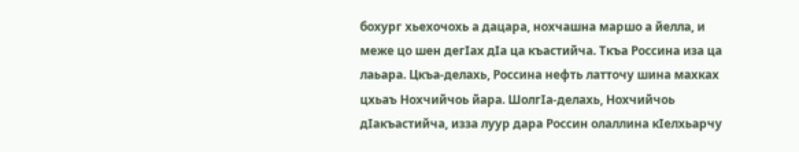бохург хьехочохь а дацара, нохчашна маршо а йелла, и меже цо шен дегIах дIа ца къастийча. Ткъа Россина иза ца лаьара. Цкъа-делахь, Россина нефть латточу шина махках цхьаъ Нохчийчоь йара. ШолгIа-делахь, Нохчийчоь дIакъастийча, изза луур дара Россин олаллина кIелхьарчу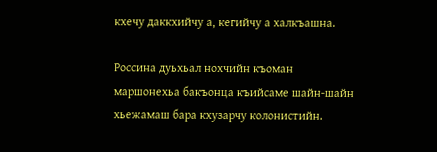кхечу даккхийчу а, кегийчу а халкъашна.

Россина дуьхьал нохчийн къоман маршонехьа бакъонца къийсаме шайн-шайн хьежамаш бара кхузарчу колонистийн.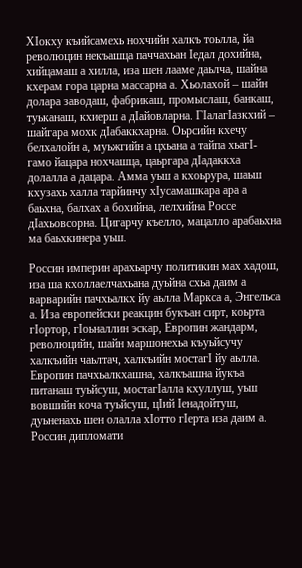ХIокху къийсамехь нохчийн халкъ тоьлла, йа революцин некъашца паччахьан Iедал дохийна, хийцамаш а хилла, иза шен лааме даьлча, шайна кхерам гора царна массарна а. Хьолахой – шайн долара заводаш, фабрикаш, промыслаш, банкаш, туьканаш, кхиерш а дIайовларна. ГIалагIазкхий – шайгара мохк дIабаккхарна. Оьрсийн кхечу белхалойн а, муьжгийн а цхьана а тайпа хьагI-гамо йацара нохчашца, цаьргара дIадаккха долалла а дацара. Амма уьш а кхоьрура, шаьш кхузахь халла тарйинчу хIусамашкара ара а баьхна, балхах а бохийна, лелхийна Россе дIахьовсорна. Цигарчу къелло, мацалло арабаьхна ма баьхкинера уьш.

Россин империн арахьарчу политикин мах хадош, иза ша кхоллаелчахьана дуьйна схьа даим а варварийн пачхьалкх йу аьлла Маркса а, Энгельса а. Иза европейски реакцин букъан сирт, коьрта гIортор, гIоьналлин эскар, Европин жандарм, революцийн, шайн маршонехьа къуьйсучу халкъийн чаьлтач, халкъийн мостагI йу аьлла. Европин пачхьалкхашна, халкъашна йукъа питанаш туьйсуш, мостагIалла кхуллуш, уьш вовшийн коча туьйсуш, цIий Iенадойтуш, дуьненахь шен олалла хIотто гIерта иза даим а. Россин дипломати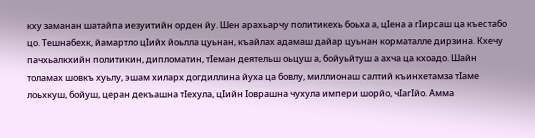кху заманан шатайпа иезуитийн орден йу. Шен арахьарчу политикехь боьха а, цIена а гIирсаш ца къестабо цо. Тешнабехк, йамартло цIийх йоьлла цуьнан, къайлах адамаш дайар цуьнан корматалле дирзина. Кхечу пачхьалкхийн политикин, дипломатин, тIеман деятельш оьцуш а, бойуьйтуш а ахча ца кхоадо. Шайн толамах шовкъ хуьлу, эшам хиларх догдиллина йуха ца бовлу, миллионаш салтий къинхетамза тIаме лоьхкуш, бойуш, церан декъашна тIехула, цIийн Iоврашна чухула импери шорйо, чIагIйо. Амма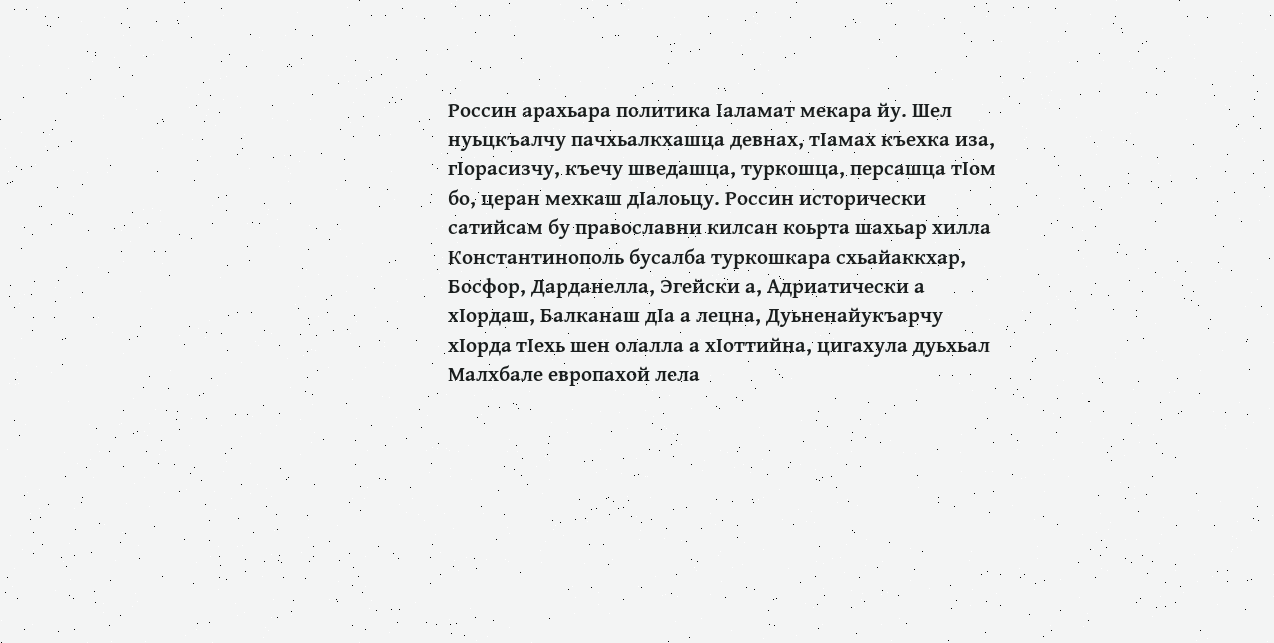Россин арахьара политика Iаламат мекара йу. Шел нуьцкъалчу пачхьалкхашца девнах, тIамах къехка иза, гIорасизчу, къечу шведашца, туркошца, персашца тIом бо, церан мехкаш дIалоьцу. Россин исторически сатийсам бу православни килсан коьрта шахьар хилла Константинополь бусалба туркошкара схьайаккхар, Босфор, Дарданелла, Эгейски а, Адриатически а хIордаш, Балканаш дIа а лецна, Дуьненайукъарчу xIоpдa тIехь шен олалла а хIоттийна, цигахула дуьхьал Малхбале европахой лела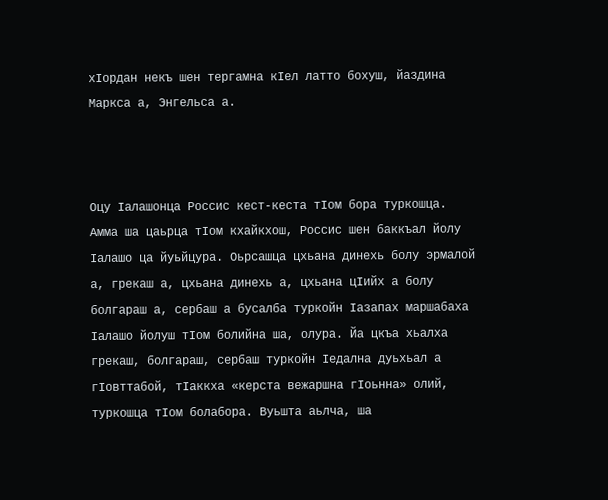хIордан некъ шен тергамна кIел латто бохуш, йаздина Маркса а, Энгельса а.



Оцу Iалашонца Россис кест-кеста тIом бора туркошца. Амма ша цаьрца тIом кхайкхош, Россис шен баккъал йолу Iалашо ца йуьйцура. Оьрсашца цхьана динехь болу эрмалой а, грекаш а, цхьана динехь а, цхьана цIийх а болу болгараш а, сербаш а бусалба туркойн Iазапах маршабаха Iалашо йолуш тIом болийна ша, олура. Йа цкъа хьалха грекаш, болгараш, сербаш туркойн Iедална дуьхьал а гIовттабой, тIаккха «керста вежаршна гIоьнна» олий, туркошца тIом болабора. Вуьшта аьлча, ша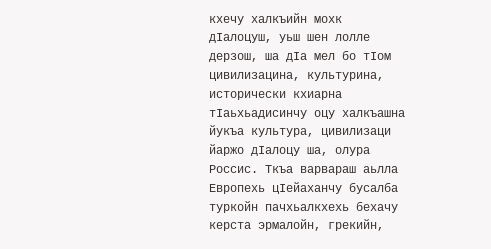кхечу халкъийн мохк дIалоцуш, уьш шен лолле дерзош, ша дIа мел бо тIом цивилизацина, культурина, исторически кхиарна тIаьхьадисинчу оцу халкъашна йукъа культура, цивилизаци йаржо дIалоцу ша, олура Россис. Ткъа варвараш аьлла Европехь цIейаханчу бусалба туркойн пачхьалкхехь бехачу керста эрмалойн, грекийн,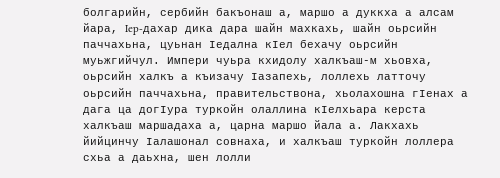болгарийн, сербийн бакъонаш а, маршо а дуккха а алсам йара, Iep-дахар дика дара шайн махкахь, шайн оьрсийн паччахьна, цуьнан Iедална кIел бехачу оьрсийн муьжгийчул. Импери чуьра кхидолу халкъаш-м хьовха, оьрсийн халкъ а къизачу Iазапехь, лоллехь латточу оьрсийн паччахьна, правительствона, хьолахошна гIенах а дага ца догIура туркойн олаллина кIелхьара керста халкъаш маршадаха а, царна маршо йала а. Лакхахь йийцинчу Iалашонал совнаха, и халкъаш туркойн лоллера схьа а даьхна, шен лолли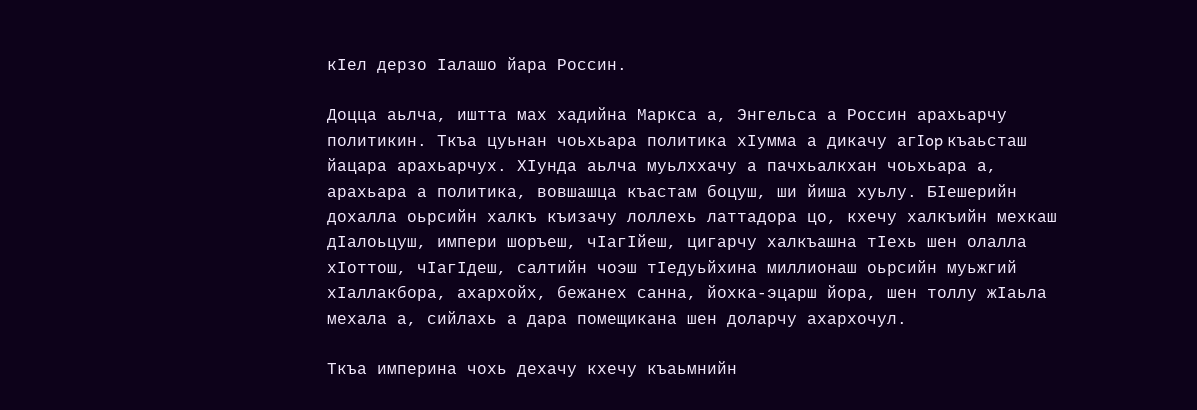кIел дерзо Iалашо йара Россин.

Доцца аьлча, иштта мах хадийна Маркса а, Энгельса а Россин арахьарчу политикин. Ткъа цуьнан чоьхьара политика хIумма а дикачу aгIop къаьсташ йацара арахьарчух. ХIунда аьлча муьлххачу а пачхьалкхан чоьхьара а, арахьара а политика, вовшашца къастам боцуш, ши йиша хуьлу. БIешерийн дохалла оьрсийн халкъ къизачу лоллехь латтадора цо, кхечу халкъийн мехкаш дIалоьцуш, импери шоръеш, чIагIйеш, цигарчу халкъашна тIехь шен олалла хIоттош, чIагIдеш, салтийн чоэш тIедуьйхина миллионаш оьрсийн муьжгий хIаллакбора, ахархойх, бежанех санна, йохка-эцарш йора, шен толлу жIаьла мехала а, сийлахь а дара помещикана шен доларчу ахархочул.

Ткъа империна чохь дехачу кхечу къаьмнийн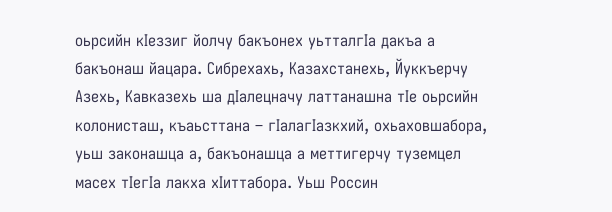оьрсийн кIеззиг йолчу бакъонех уьтталгIа дакъа а бакъонаш йацара. Сибрехахь, Казахстанехь, Йуккъерчу Азехь, Кавказехь ша дIалецначу латтанашна тIе оьрсийн колонисташ, къаьсттана – гIалагIазкхий, охьаховшабора, уьш законашца а, бакъонашца а меттигерчу туземцел масех тIегIа лакха хIиттабора. Уьш Россин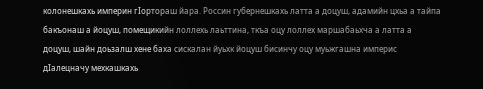колонешкахь империн гIортораш йара. Россин губернешкахь латта а доцуш, адамийн цхьа а тайпа бакъонаш а йоцуш, помещикийн лоллехь лаьттина, ткъа оцу лоллех маршабаьхча а латта а доцуш, шайн доьзалш хене баха сискалан йуьхк йоцуш бисинчу оцу муьжгашна империс дIалецначу мехкашкахь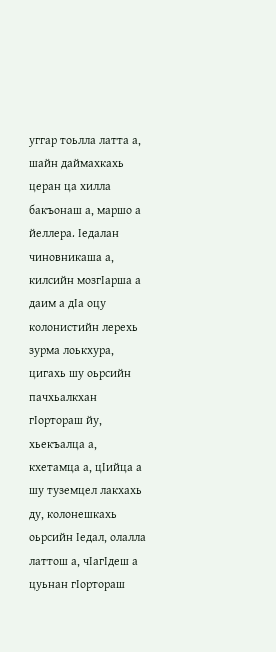уггар тоьлла латта а, шайн даймахкахь церан ца хилла бакъонаш а, маршо а йеллера. Iедалан чиновникаша а, килсийн мозгIарша а даим а дIа оцу колонистийн лерехь зурма лоькхура, цигахь шу оьрсийн пачхьалкхан гIортораш йу, хьекъалца а, кхетамца а, цIийца а шу туземцел лакхахь ду, колонешкахь оьрсийн Iедал, олалла латтош а, чIагIдеш а цуьнан гIортораш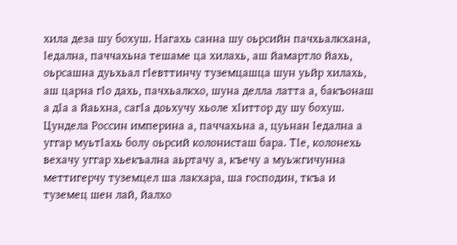хила деза шу бохуш. Нагахь санна шу оьрсийн пачхьалкхана, Iедална, паччахьна тешаме ца хилахь, аш йамартло йахь, оьрсашна дуьхьал гIевттинчу туземцашца шун уьйр хилахь, аш царна гIo дахь, пачхьалкхо, шуна делла латта а, бакъонаш а дIа а йаьхна, сагIа доьхучу хьоле хIиттор ду шу бохуш. Цундела Россин империна а, паччахьна а, цуьнан Iедална а уггар муьтIахь болу оьрсий колонисташ бара. TIе, колонехь вехачу уггар хьекъална аьртачу а, къечу а муьжгичунна меттигерчу туземцел ша лакхара, ша господин, ткъа и туземец шен лай, йалхо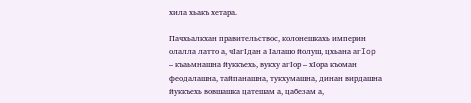хила хьакъ хетара.

Пачхьалкхан правительствос, колонешкахь империн олалла латто а, чIагIдан а Iалашо йолуш, цхьана aгIop – къаьмнашна йуккъехь, вукху агIор – хIора къоман феодалашна, тайпанашна, тукхумашна, динан вирдашна йуккъехь вовшашка цатешам а, цабезам а,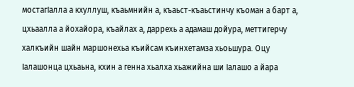мостагIалла а кхуллуш, къаьмнийн а, къаьст-къаьстинчу къоман а барт а, цхьаалла а йохайора, къайлах а, даррехь а адамаш дойура, меттигерчу халкъийн шайн маршонехьа къийсам къинхетамза хьоьшура. Оцу Iалашонца цхьаьна, кхин а генна хьалха хьажийна ши Iалашо а йара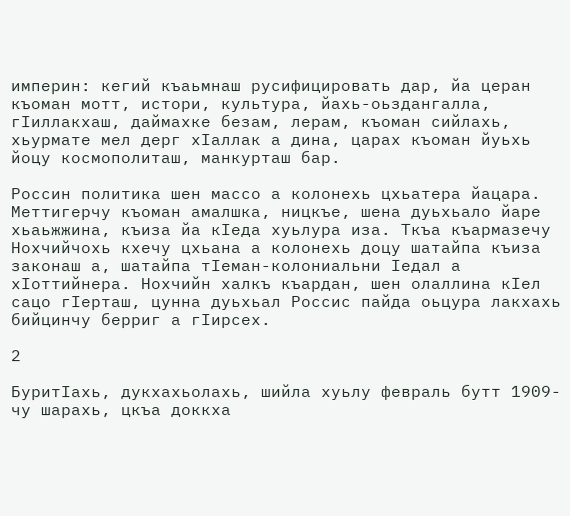империн: кегий къаьмнаш русифицировать дар, йа церан къоман мотт, истори, культура, йахь-оьздангалла, гIиллакхаш, даймахке безам, лерам, къоман сийлахь, хьурмате мел дерг хIаллак а дина, царах къоман йуьхь йоцу космополиташ, манкурташ бар.

Россин политика шен массо а колонехь цхьатера йацара. Меттигерчу къоман амалшка, ницкъе, шена дуьхьало йаре хьаьжжина, къиза йа кIеда хуьлура иза. Ткъа къармазечу Нохчийчохь кхечу цхьана а колонехь доцу шатайпа къиза законаш а, шатайпа тIеман-колониальни Iедал а хIоттийнера. Нохчийн халкъ къардан, шен олаллина кIел сацо гIерташ, цунна дуьхьал Россис пайда оьцура лакхахь бийцинчу берриг а гIирсех.

2

БуритIахь, дукхахьолахь, шийла хуьлу февраль бутт 1909-чу шарахь, цкъа доккха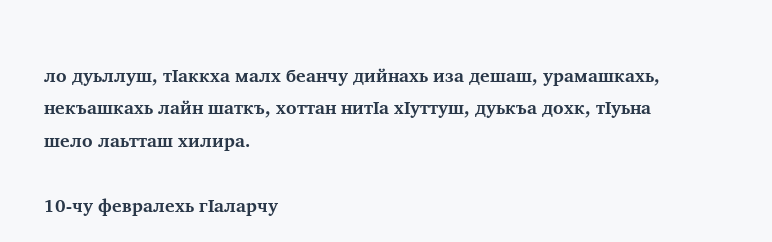ло дуьллуш, тIаккха малх беанчу дийнахь иза дешаш, урамашкахь, некъашкахь лайн шаткъ, хоттан нитIa хIуттуш, дуькъа дохк, тIуьна шело лаьтташ хилира.

10-чу февралехь гIаларчу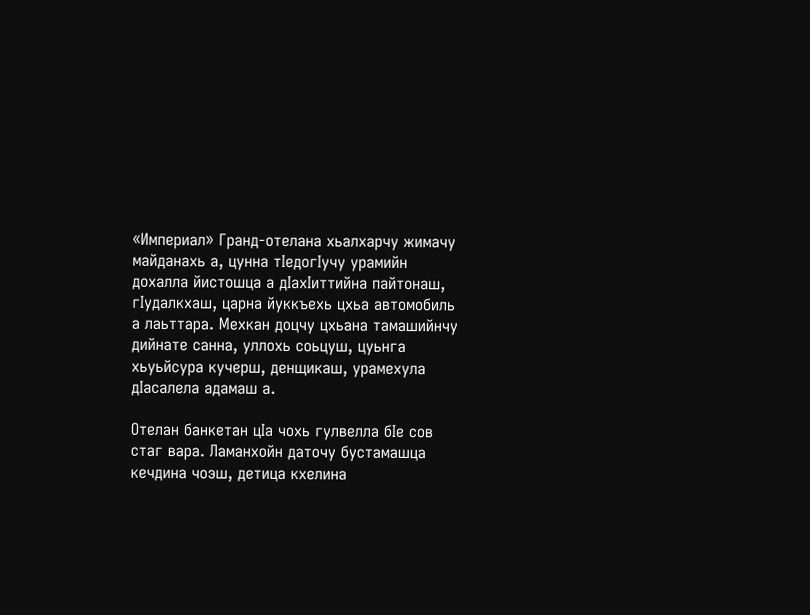«Империал» Гранд-отелана хьалхарчу жимачу майданахь а, цунна тIедогIучу урамийн дохалла йистошца а дIахIиттийна пайтонаш, гIудалкхаш, царна йуккъехь цхьа автомобиль а лаьттара. Мехкан доцчу цхьана тамашийнчу дийнате санна, уллохь соьцуш, цуьнга хьуьйсура кучерш, денщикаш, урамехула дIасалела адамаш а.

Отелан банкетан цIа чохь гулвелла бIе сов стаг вара. Ламанхойн даточу бустамашца кечдина чоэш, детица кхелина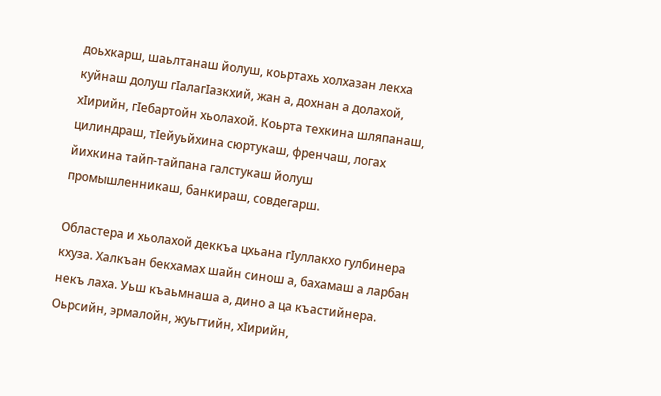доьхкарш, шаьлтанаш йолуш, коьртахь холхазан лекха куйнаш долуш гIалагIазкхий, жан а, дохнан а долахой, хIирийн, гIебартойн хьолахой. Коьрта техкина шляпанаш, цилиндраш, тIейуьйхина сюртукаш, френчаш, логах йихкина тайп-тайпана галстукаш йолуш промышленникаш, банкираш, совдегарш.

Областера и хьолахой деккъа цхьана гIуллакхо гулбинера кхуза. Халкъан бекхамах шайн синош а, бахамаш а ларбан некъ лаха. Уьш къаьмнаша а, дино а ца къастийнера. Оьрсийн, эрмалойн, жуьгтийн, хIирийн,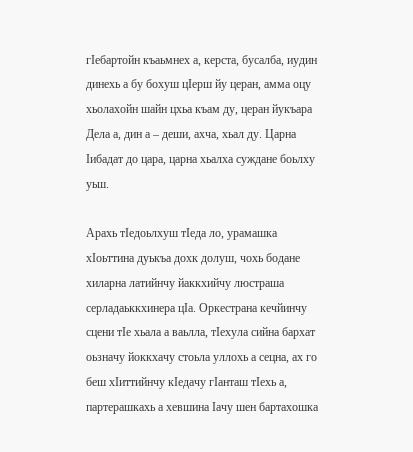гIебартойн къаьмнех а, керста, бусалба, иудин динехь а бу бохуш цIерш йу церан, амма оцу хьолахойн шайн цхьа къам ду, церан йукъара Дела а, дин а – деши, ахча, хьал ду. Царна Iибадат до цара, царна хьалха суждане боьлху уьш.

Арахь тIедоьлхуш тIеда ло, урамашка хIоьттина дуькъa дохк долуш, чохь бодане хиларна латийнчу йаккхийчу люстраша серладаьккхинера цIа. Оркестрана кечйинчу сцени тIе хьала а ваьлла, тIехула сийна бархат оьзначу йоккхачу стоьла уллохь а сецна, ах го беш хIиттийнчу кIедачу гIанташ тIехь а, партерашкахь а хевшина Iачу шен бартахошка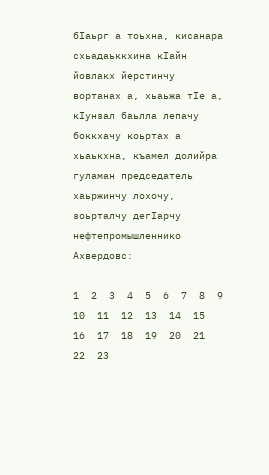бIаьрг а тоьхна, кисанара схьадаьккхина кIайн йовлакх йерстинчу вортанах а, хьаьжа тIе а, кIунзал баьлла лепачу боккхачу коьртах а хьаькхна, къамел долийра гуламан председатель хаьржинчу лохочу, зоьрталчу дегIарчу нефтепромышленнико Ахвердовс:

1  2  3  4  5  6  7  8  9  10  11  12  13  14  15  16  17  18  19  20  21  22  23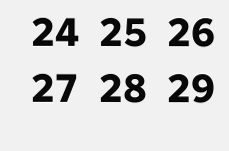24  25  26  27  28  29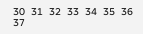30  31  32  33  34  35  36  37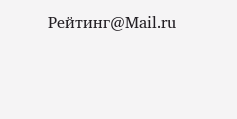Рейтинг@Mail.ru